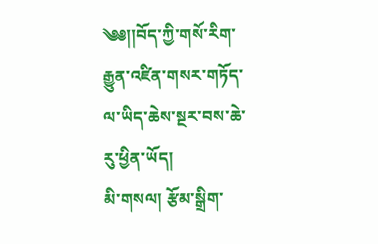༄༅།།བོད་ཀྱི་གསོ་རིག་རྒྱུན་འཛིན་གསར་གཏོད་ལ་ཡིད་ཆེས་སྔར་བས་ཆེ་རུ་ཕྱིན་ཡོད།
མི་གསལ། རྩོམ་སྒྲིག་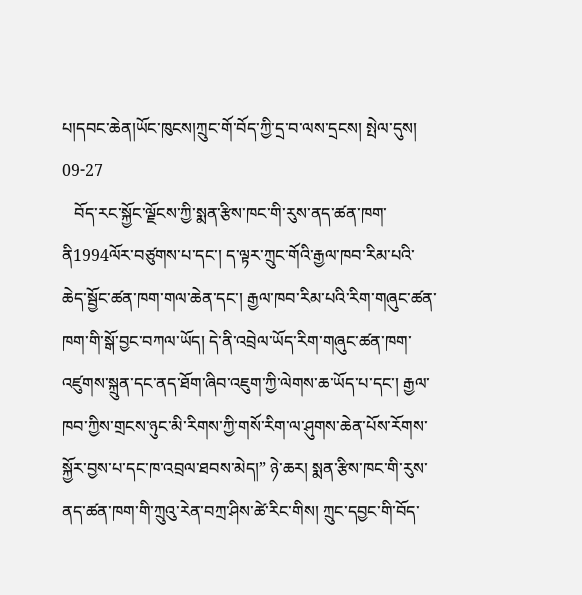པ།དབང་ཆེན།ཡོང་ཁུངས།ཀྲུང་གོ་བོད་ཀྱི་དྲ་བ་ལས་དྲངས། སྤེལ་དུས། 09-27
   བོད་རང་སྐྱོང་ལྗོངས་ཀྱི་སྨན་རྩིས་ཁང་གི་རུས་ནད་ཚན་ཁག་ནི1994ལོར་བཙུགས་པ་དང་། ད་ལྟར་ཀྲུང་གོའི་རྒྱལ་ཁབ་རིམ་པའི་ཆེད་སྦྱོང་ཚན་ཁག་གལ་ཆེན་དང་། རྒྱལ་ཁབ་རིམ་པའི་རིག་གཞུང་ཚན་ཁག་གི་སྒོ་བྱང་བཀལ་ཡོད། དེ་ནི་འབྲེལ་ཡོད་རིག་གཞུང་ཚན་ཁག་འཛུགས་སྐྲུན་དང་ནད་ཐོག་ཞིབ་འཇུག་ཀྱི་ལེགས་ཆ་ཡོད་པ་དང་། རྒྱལ་ཁབ་ཀྱིས་གྲངས་ཉུང་མི་རིགས་ཀྱི་གསོ་རིག་ལ་ཤུགས་ཆེན་པོས་རོགས་སྐྱོར་བྱས་པ་དང་ཁ་འབྲལ་ཐབས་མེད།” ཉེ་ཆར། སྨན་རྩིས་ཁང་གི་རུས་ནད་ཚན་ཁག་གི་ཀྲུའུ་རེན་བཀྲ་ཤིས་ཚེ་རིང་གིས། ཀྲུང་དབྱང་གི་བོད་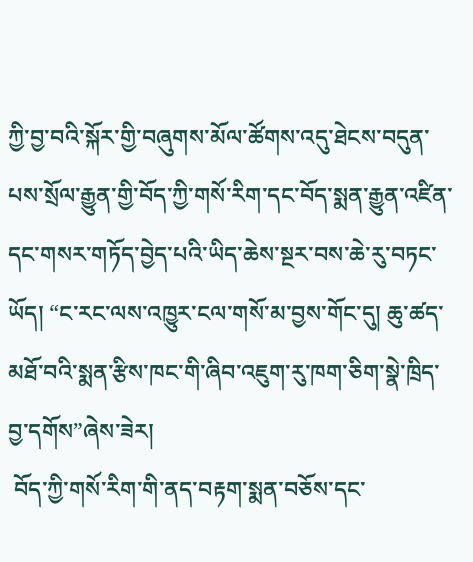ཀྱི་བྱ་བའི་སྐོར་གྱི་བཞུགས་མོལ་ཚོགས་འདུ་ཐེངས་བདུན་པས་སྲོལ་རྒྱུན་གྱི་བོད་ཀྱི་གསོ་རིག་དང་བོད་སྨན་རྒྱུན་འཛིན་དང་གསར་གཏོད་བྱེད་པའི་ཡིད་ཆེས་སྔར་བས་ཆེ་རུ་བཏང་ཡོད། “ང་རང་ལས་འཁྱུར་ངལ་གསོ་མ་བྱས་གོང་དུ། ཆུ་ཚད་མཐོ་བའི་སྨན་རྩིས་ཁང་གི་ཞིབ་འཇུག་རུ་ཁག་ཅིག་སྣེ་ཁྲིད་བྱ་དགོས”ཞེས་ཟེར།
 བོད་ཀྱི་གསོ་རིག་གི་ནད་བརྟག་སྨན་བཅོས་དང་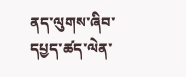ནད་ལུགས་ཞིབ་དཔྱད་ཚད་ལེན་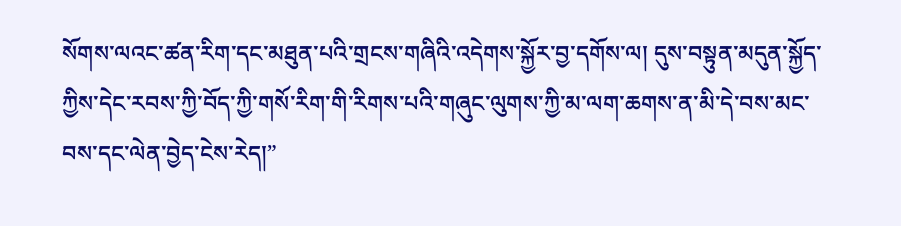སོགས་ལའང་ཚན་རིག་དང་མཐུན་པའི་གྲངས་གཞིའི་འདེགས་སྐྱོར་བྱ་དགོས་ལ། དུས་བསྟུན་མདུན་སྐྱོད་ཀྱིས་དེང་རབས་ཀྱི་བོད་ཀྱི་གསོ་རིག་གི་རིགས་པའི་གཞུང་ལུགས་ཀྱི་མ་ལག་ཆགས་ན་མི་དེ་བས་མང་བས་དང་ལེན་བྱེད་ངེས་རེད།”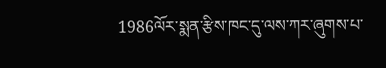1986ལོར་སྨན་རྩིས་ཁང་དུ་ལས་ཀར་ཞུགས་པ་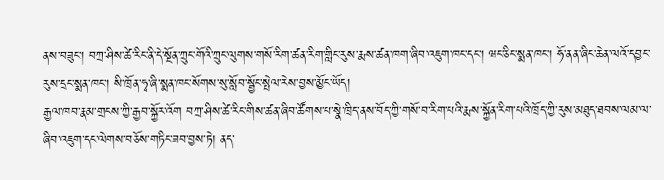ནས་བཟུང་། བཀྲ་ཤིས་ཚེ་རིང་ནི་དེ་སྔོན་ཀྲུང་གོའི་ཀྲུང་ལུགས་གསོ་རིག་ཚན་རིག་གླིང་རུས་རྨས་ཚན་ཁག་ཞིབ་འཇུག་ཁང་དང་། ཝང་ཅིང་སྨན་ཁང་། ཧོ་ནན་ཞིང་ཆེན་ལའོ་དབྱང་རུས་དྲང་སྨན་ཁང་། སི་ཁྲོན་ཧྭ་ཞི་སྨན་ཁང་སོགས་སུ་སློབ་སྦྱོང་སྤེལ་རེས་བྱས་མྱོང་ཡོད།
རྒྱལ་ཁབ་རྣམ་གྲངས་ཀྱི་རྒྱབ་སྐྱོར་འོག བཀྲ་ཤིས་ཚེ་རིང་གིས་ཚན་ཞིབ་ཚོགས་པ་སྣེ་ཁྲིད་ནས་བོད་ཀྱི་གསོ་བ་རིག་པའི་རྨས་སྐྱོན་རིག་པའི་ཁྲོད་ཀྱི་རུས་མཐུད་ཐབས་ལམ་ལ་ཞིབ་འཇུག་དང་ལེགས་བཅོས་གཏིང་ཟབ་བྱས་ཏེ། ནད་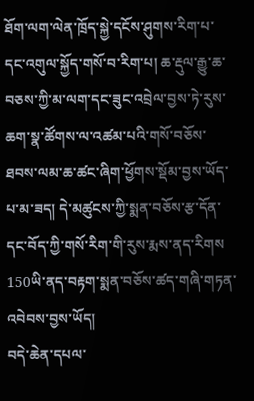ཐོག་ལག་ལེན་ཁྲོད་སྐྱེ་དངོས་ཤུགས་རིག་པ་དང་འགུལ་སྐྱོད་གསོ་བ་རིག་པ། ཆ་རྡུལ་རྒྱུ་ཆ་བཅས་ཀྱི་མ་ལག་དང་ཟུང་འབྲེལ་བྱས་ཏེ་རུས་ཆག་སྣ་ཚོགས་ལ་འཚམ་པའི་གསོ་བཅོས་ཐབས་ལམ་ཆ་ཚང་ཞིག་ཕྱོགས་སྡོམ་བྱས་ཡོད་པ་མ་ཟད། དེ་མཚུངས་ཀྱི་སྨན་བཅོས་རྩ་དོན་དང་བོད་ཀྱི་གསོ་རིག་གི་རུས་རྨས་ནད་རིགས 150ཡི་ནད་བརྟག་སྨན་བཅོས་ཚད་གཞི་གཏན་འབེབས་བྱས་ཡོད།
བདེ་ཆེན་དཔལ་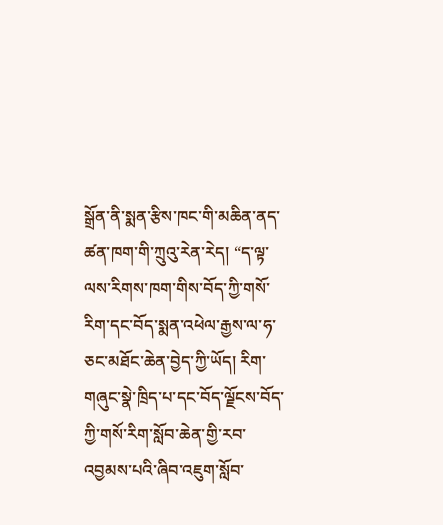སྒྲོན་ནི་སྨན་རྩིས་ཁང་གི་མཆིན་ནད་ཚན་ཁག་གི་ཀྲུའུ་རེན་རེད། “ད་ལྟ་ལས་རིགས་ཁག་གིས་བོད་ཀྱི་གསོ་རིག་དང་བོད་སྨན་འཕེལ་རྒྱས་ལ་ཧ་ཅང་མཐོང་ཆེན་བྱེད་ཀྱི་ཡོད། རིག་གཞུང་སྣེ་ཁྲིད་པ་དང་བོད་ལྗོངས་བོད་ཀྱི་གསོ་རིག་སློབ་ཆེན་གྱི་རབ་འབྱམས་པའི་ཞིབ་འཇུག་སློབ་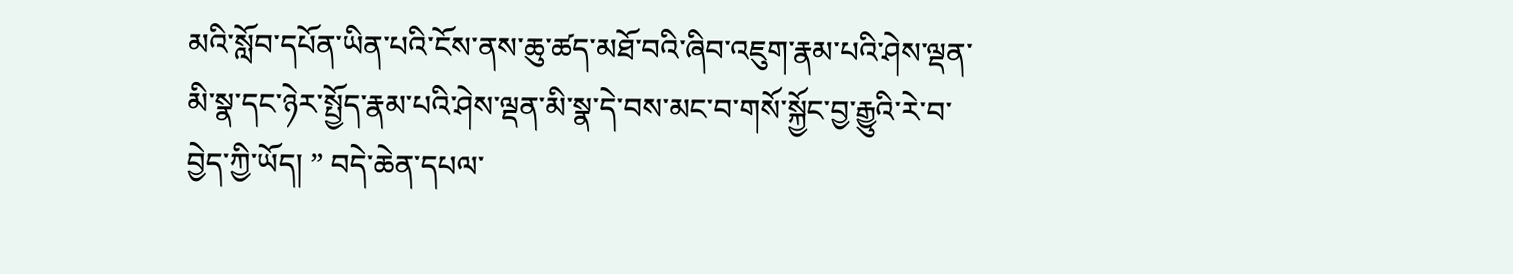མའི་སློབ་དཔོན་ཡིན་པའི་ངོས་ནས་ཆུ་ཚད་མཐོ་བའི་ཞིབ་འཇུག་རྣམ་པའི་ཤེས་ལྡན་མི་སྣ་དང་ཉེར་སྤྱོད་རྣམ་པའི་ཤེས་ལྡན་མི་སྣ་དེ་བས་མང་བ་གསོ་སྐྱོང་བྱ་རྒྱུའི་རེ་བ་བྱེད་ཀྱི་ཡོད། ” བདེ་ཆེན་དཔལ་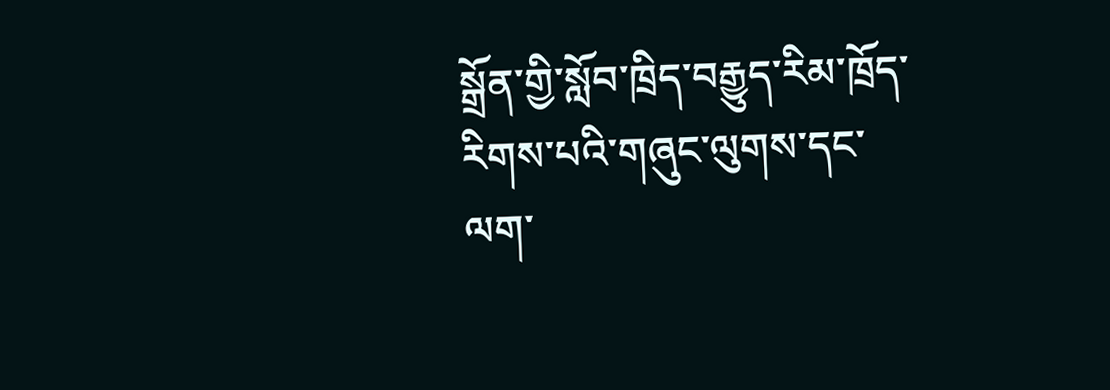སྒྲོན་གྱི་སློབ་ཁྲིད་བརྒྱུད་རིམ་ཁྲོད་རིགས་པའི་གཞུང་ལུགས་དང་ལག་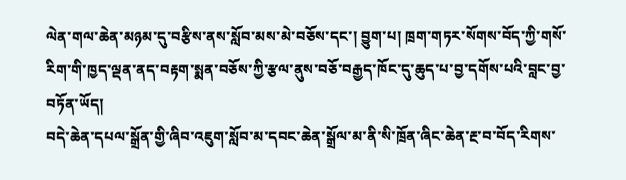ལེན་གལ་ཆེན་མཉམ་དུ་བརྩིས་ནས་སློབ་མས་མེ་བཅོས་དང་། བྱུག་པ། ཁྲག་གཏར་སོགས་བོད་ཀྱི་གསོ་རིག་གི་ཁྱད་ལྡན་ནད་བརྟག་སྨན་བཅོས་ཀྱི་རྩལ་ནུས་བཅོ་བརྒྱད་ཁོང་དུ་ཆུད་པ་བྱ་དགོས་པའི་བླང་བྱ་བཏོན་ཡོད།
བདེ་ཆེན་དཔལ་སྒྲོན་གྱི་ཞིབ་འཇུག་སློབ་མ་དབང་ཆེན་སྒྲོལ་མ་ནི་སི་ཁྲོན་ཞིང་ཆེན་རྔ་བ་བོད་རིགས་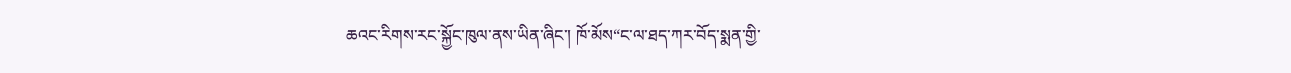ཆའང་རིགས་རང་སྐྱོང་ཁུལ་ནས་ཡིན་ཞིང་། ཁོ་མོས“ང་ལ་ཐད་ཀར་བོད་སྨན་གྱི་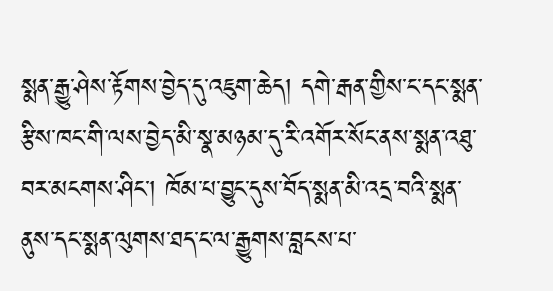སྨན་རྒྱུ་ཤེས་རྟོགས་བྱེད་དུ་འཇུག་ཆེད། དགེ་རྒན་གྱིས་ང་དང་སྨན་རྩིས་ཁང་གི་ལས་བྱེད་མི་སྣ་མཉམ་དུ་རི་འགོར་སོང་ནས་སྨན་འཐུ་བར་མངགས་ཤིང་། ཁོམ་པ་བྱུང་དུས་བོད་སྨན་མི་འདྲ་བའི་སྨན་ནུས་དང་སྨན་ལུགས་ཐད་ང་ལ་རྒྱུགས་བླངས་པ་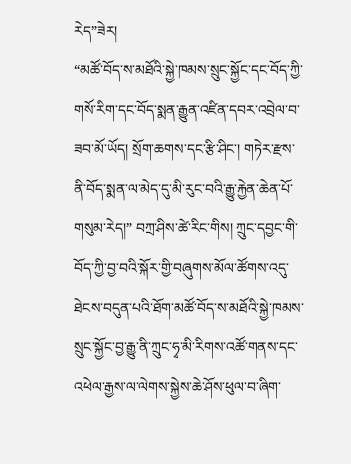རེད”ཟེར།
“མཚོ་བོད་ས་མཐོའི་སྐྱེ་ཁམས་སྲུང་སྐྱོང་དང་བོད་ཀྱི་གསོ་རིག་དང་བོད་སྨན་རྒྱུན་འཛིན་དབར་འབྲེལ་བ་ཟབ་མོ་ཡོད། སྲོག་ཆགས་དང་རྩི་ཤིང་། གཏེར་རྫས་ནི་བོད་སྨན་ལ་མེད་དུ་མི་རུང་བའི་རྒྱུ་རྐྱེན་ཆེན་པོ་གསུམ་རེད།” བཀྲ་ཤིས་ཚེ་རིང་གིས། ཀྲུང་དབྱང་གི་བོད་ཀྱི་བྱ་བའི་སྐོར་གྱི་བཞུགས་མོལ་ཚོགས་འདུ་ཐེངས་བདུན་པའི་ཐོག་མཚོ་བོད་ས་མཐོའི་སྐྱེ་ཁམས་སྲུང་སྐྱོང་བྱ་རྒྱུ་ནི་ཀྲུང་ཧྭ་མི་རིགས་འཚོ་གནས་དང་འཕེལ་རྒྱས་ལ་ལེགས་སྐྱེས་ཆེ་ཤོས་ཕུལ་བ་ཞིག་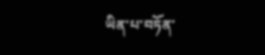ཡིན་པ་བཏོན་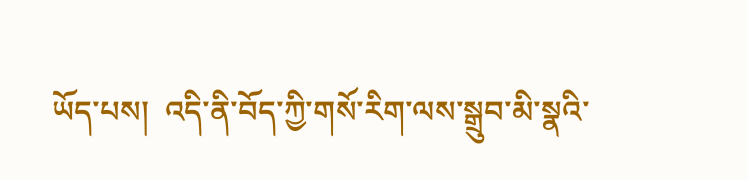ཡོད་པས།  འདི་ནི་བོད་ཀྱི་གསོ་རིག་ལས་སྒྲུབ་མི་སྣའི་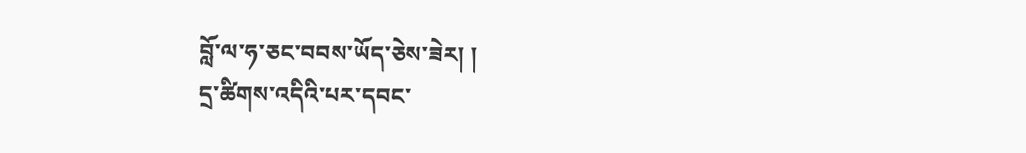བློ་ལ་ཧ་ཅང་བབས་ཡོད་ཅེས་ཟེར། །
དྲ་ཚིགས་འདིའི་པར་དབང་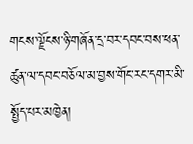གངས་ལྗོངས་ཉི་གཞོན་དྲ་བར་དབང་བས་ཕན་ཚུན་ལ་དབང་བཅོལ་མ་བྱས་གོང་རང་དགར་མི་སྤྱོད་པར་མཁྱེན།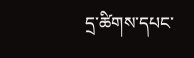དྲ་ཚིགས་དཔང་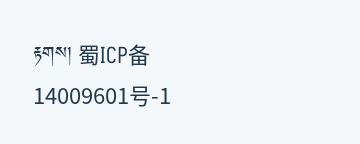རྟགས། 蜀ICP备14009601号-1